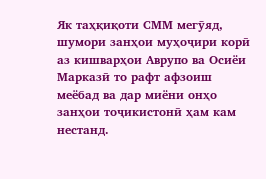Як таҳқиқоти СММ мегӯяд, шумори занҳои муҳоҷири корӣ аз кишварҳои Аврупо ва Осиёи Марказӣ то рафт афзоиш меёбад ва дар миёни онҳо занҳои тоҷикистонӣ ҳам кам нестанд.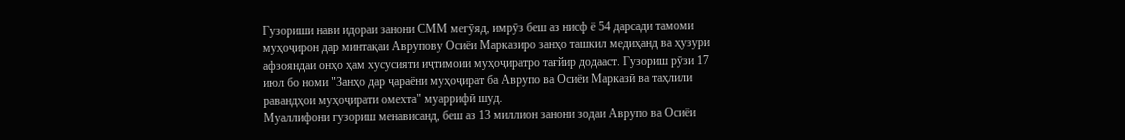Гузориши нави идораи занони СММ мегӯяд, имрӯз беш аз нисф ё 54 дарсади тамоми муҳоҷирон дар минтақаи Аврупову Осиёи Марказиро занҳо ташкил медиҳанд ва ҳузури афзояндаи онҳо ҳам хусусияти иҷтимоии муҳоҷиратро тағйир додааст. Гузориш рӯзи 17 июл бо номи "Занҳо дар ҷараёни муҳоҷират ба Аврупо ва Осиёи Марказӣ ва таҳлили равандҳои муҳоҷирати омехта" муаррифӣ шуд.
Муаллифони гузориш менависанд, беш аз 13 миллион занони зодаи Аврупо ва Осиёи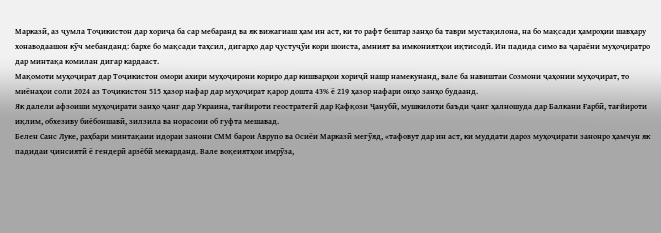Марказӣ, аз ҷумла Тоҷикистон дар хориҷа ба сар мебаранд ва як вижагиаш ҳам ин аст, ки то рафт бештар занҳо ба таври мустақилона, на бо мақсади ҳамроҳии шавҳару хонаводаашон кӯч мебанданд: бархе бо мақсади таҳсил, дигарҳо дар ҷустуҷӯи кори шоиста, амният ва имкониятҳои иқтисодӣ. Ин падида симо ва ҷараёни муҳоҷиратро дар минтақа комилан дигар кардааст.
Мақомоти муҳоҷират дар Тоҷикистон омори ахири муҳоҷирони кориро дар кишварҳои хориҷӣ нашр намекунанд, вале ба навиштаи Созмони ҷаҳонии муҳоҷират, то миёнаҳои соли 2024 аз Тоҷикистон 515 ҳазор нафар дар муҳоҷират қарор дошта 43% ё 219 ҳазор нафари онҳо занҳо будаанд.
Як далели афзоиши муҳоҷирати занҳо ҷанг дар Украина, тағйироти геостратегӣ дар Қафқози Ҷанубӣ, мушкилоти баъди ҷанг ҳалношуда дар Балкани Ғарбӣ, тағйироти иқлим, обхезиву биёбоншавӣ, зилзила ва норасоии об гуфта мешавад.
Белен Санс Луке, раҳбари минтақаии идораи занони СММ барои Аврупо ва Осиёи Марказӣ мегӯяд, «тафовут дар ин аст, ки муддати дароз муҳоҷирати занонро ҳамчун як падидаи ҷинсиятӣ ё гендерӣ арзёбӣ мекарданд. Вале воқеиятҳои имрӯза,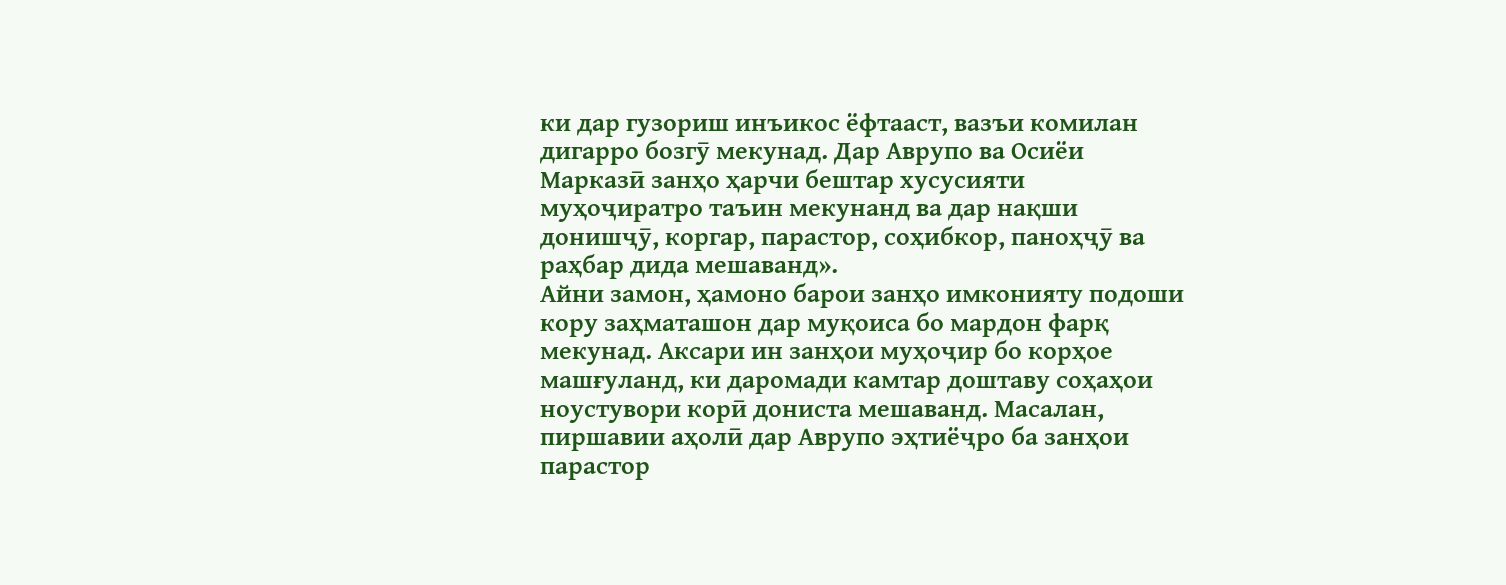ки дар гузориш инъикос ёфтааст, вазъи комилан дигарро бозгӯ мекунад. Дар Аврупо ва Осиёи Марказӣ занҳо ҳарчи бештар хусусияти муҳоҷиратро таъин мекунанд ва дар нақши донишҷӯ, коргар, парастор, соҳибкор, паноҳҷӯ ва раҳбар дида мешаванд».
Айни замон, ҳамоно барои занҳо имконияту подоши кору заҳматашон дар муқоиса бо мардон фарқ мекунад. Аксари ин занҳои муҳоҷир бо корҳое машғуланд, ки даромади камтар доштаву соҳаҳои ноустувори корӣ дониста мешаванд. Масалан, пиршавии аҳолӣ дар Аврупо эҳтиёҷро ба занҳои парастор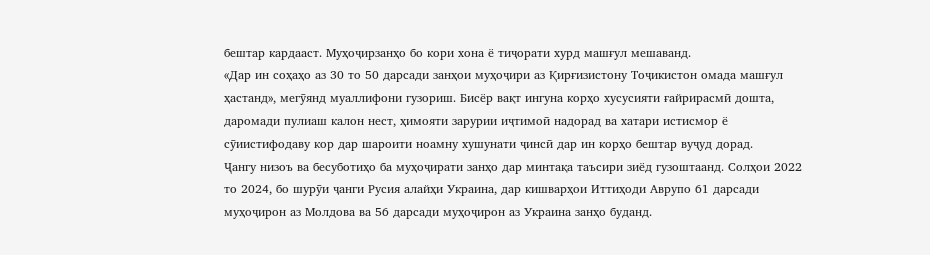бештар кардааст. Муҳоҷирзанҳо бо кори хона ё тиҷорати хурд машғул мешаванд.
«Дар ин соҳаҳо аз 30 то 50 дарсади занҳои муҳоҷири аз Қирғизистону Тоҷикистон омада машғул ҳастанд», мегӯянд муаллифони гузориш. Бисёр вақт ингуна корҳо хусусияти ғайрирасмӣ дошта, даромади пулиаш калон нест, ҳимояти зарурии иҷтимоӣ надорад ва хатари истисмор ё сӯиистифодаву кор дар шароити ноамну хушунати ҷинсӣ дар ин корҳо бештар вуҷуд дорад.
Ҷангу низоъ ва бесуботиҳо ба муҳоҷирати занҳо дар минтақа таъсири зиёд гузоштаанд. Солҳои 2022 то 2024, бо шурӯи ҷанги Русия алайҳи Украина, дар кишварҳои Иттиҳоди Аврупо 61 дарсади муҳоҷирон аз Молдова ва 56 дарсади муҳоҷирон аз Украина занҳо буданд.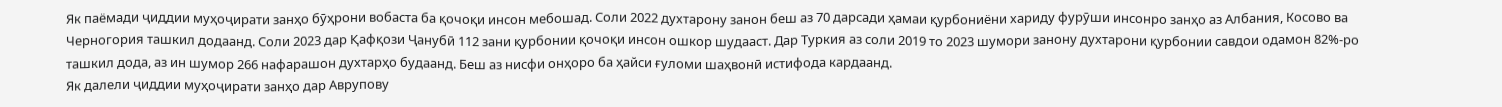Як паёмади ҷиддии муҳоҷирати занҳо бӯҳрони вобаста ба қочоқи инсон мебошад. Соли 2022 духтарону занон беш аз 70 дарсади ҳамаи қурбониёни хариду фурӯши инсонро занҳо аз Албания, Косово ва Черногория ташкил додаанд. Соли 2023 дар Қафқози Ҷанубӣ 112 зани қурбонии қочоқи инсон ошкор шудааст. Дар Туркия аз соли 2019 то 2023 шумори занону духтарони қурбонии савдои одамон 82%-ро ташкил дода, аз ин шумор 266 нафарашон духтарҳо будаанд. Беш аз нисфи онҳоро ба ҳайси ғуломи шаҳвонӣ истифода кардаанд.
Як далели ҷиддии муҳоҷирати занҳо дар Аврупову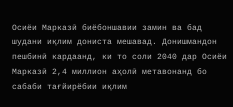Осиёи Марказӣ биёбоншавии замин ва бад шудани иқлим дониста мешавад. Донишмандон пешбинӣ кардаанд, ки то соли 2040 дар Осиёи Марказӣ 2,4 миллион аҳолӣ метавонанд бо сабаби тағйирёбии иқлим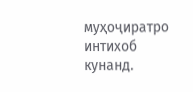муҳоҷиратро интихоб кунанд.